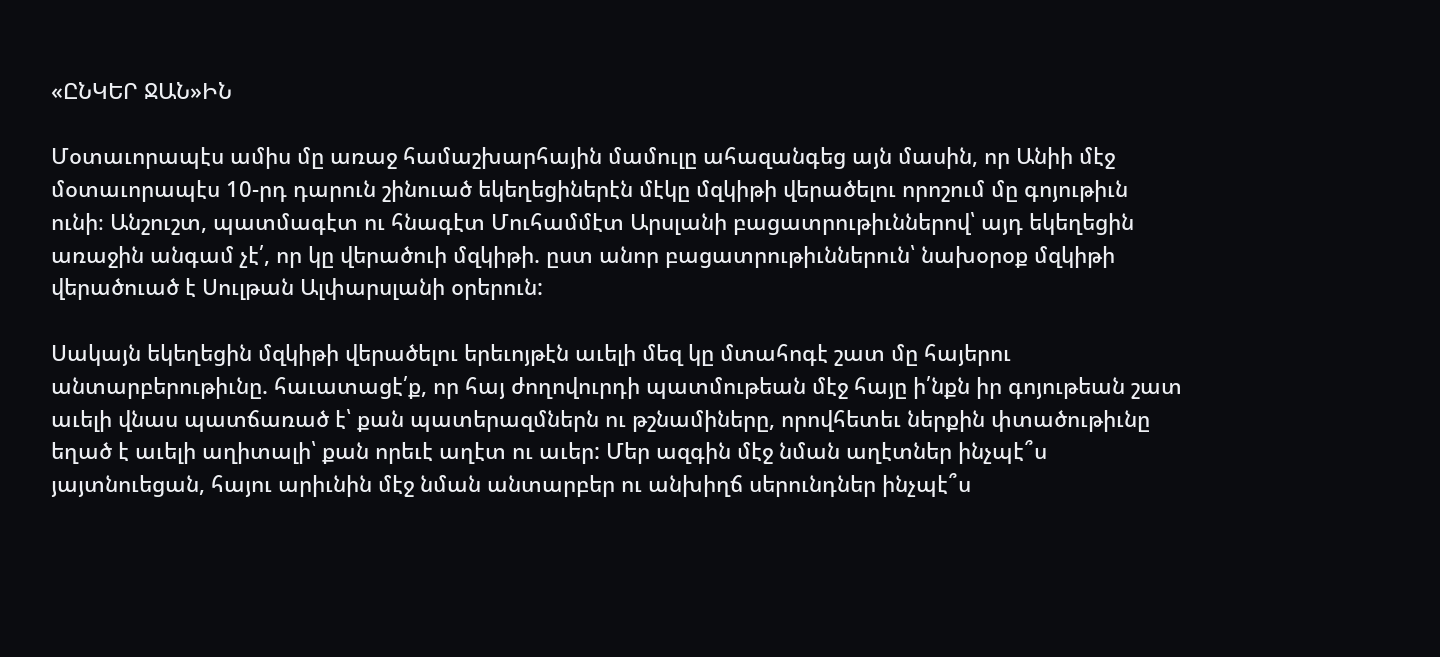«ԸՆԿԵՐ ՋԱՆ»ԻՆ

Մօտաւորապէս ամիս մը առաջ համաշխարհային մամուլը ահազանգեց այն մասին, որ Անիի մէջ մօտաւորապէս 10-րդ դարուն շինուած եկեղեցիներէն մէկը մզկիթի վերածելու որոշում մը գոյութիւն ունի։ Անշուշտ, պատմագէտ ու հնագէտ Մուհամմէտ Արսլանի բացատրութիւններով՝ այդ եկեղեցին առաջին անգամ չէ՛, որ կը վերածուի մզկիթի. ըստ անոր բացատրութիւններուն՝ նախօրօք մզկիթի վերածուած է Սուլթան Ալփարսլանի օրերուն:

Սակայն եկեղեցին մզկիթի վերածելու երեւոյթէն աւելի մեզ կը մտահոգէ շատ մը հայերու անտարբերութիւնը. հաւատացէ՛ք, որ հայ ժողովուրդի պատմութեան մէջ հայը ի՛նքն իր գոյութեան շատ աւելի վնաս պատճառած է՝ քան պատերազմներն ու թշնամիները, որովհետեւ ներքին փտածութիւնը եղած է աւելի աղիտալի՝ քան որեւէ աղէտ ու աւեր: Մեր ազգին մէջ նման աղէտներ ինչպէ՞ս յայտնուեցան, հայու արիւնին մէջ նման անտարբեր ու անխիղճ սերունդներ ինչպէ՞ս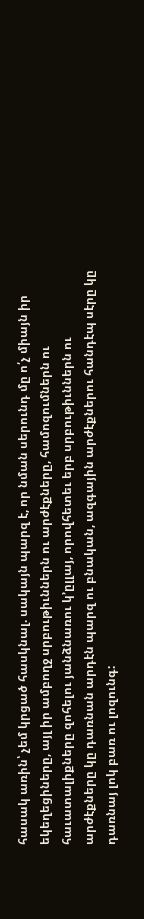հասակ առին՝ չեմ կրցած հասկնալ. սակայն պարզ է, որ նման սերունդ մը ո՛չ միայն իր եկեղեցիները, այլ իր ամբողջ սրբութիւններն ու արժէքները, համոզումներն ու հաւատալիքները զոհելու յանձնառու կ՚ըլլայ, որովհետեւ երբ սրբութիւններն ու արժէքները կը դառնան արդէն պարզ ու բնական, ազգային արժէքներու հանդէպ սէրը կը դառնայ լոկ բառ ու լոզունգ: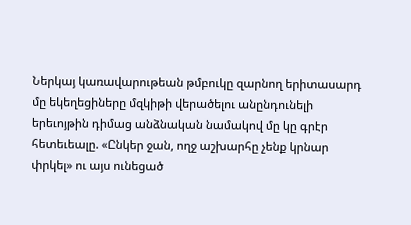Ներկայ կառավարութեան թմբուկը զարնող երիտասարդ մը եկեղեցիները մզկիթի վերածելու անընդունելի երեւոյթին դիմաց անձնական նամակով մը կը գրէր հետեւեալը. «Ընկեր ջան, ողջ աշխարհը չենք կրնար փրկել» ու այս ունեցած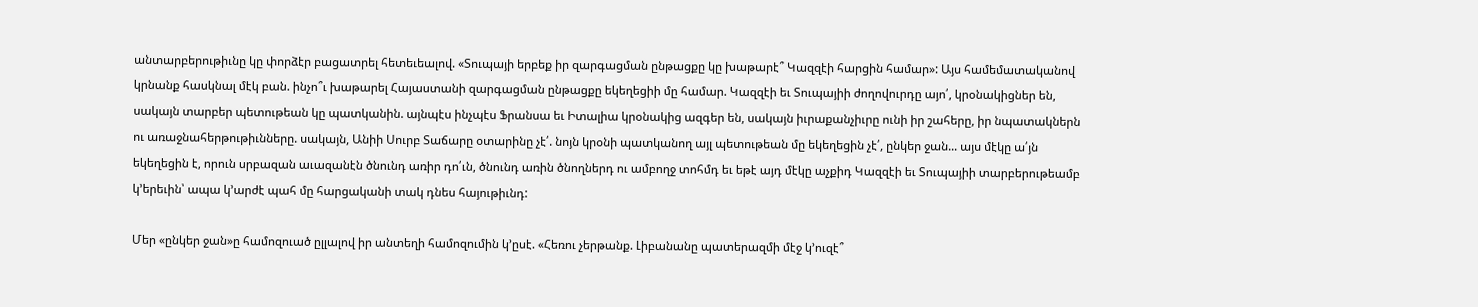անտարբերութիւնը կը փորձէր բացատրել հետեւեալով. «Տուպայի երբեք իր զարգացման ընթացքը կը խաթարէ՞ Կազզէի հարցին համար»: Այս համեմատականով կրնանք հասկնալ մէկ բան. ինչո՞ւ խաթարել Հայաստանի զարգացման ընթացքը եկեղեցիի մը համար. Կազզէի եւ Տուպայիի ժողովուրդը այո՛, կրօնակիցներ են, սակայն տարբեր պետութեան կը պատկանին. այնպէս ինչպէս Ֆրանսա եւ Իտալիա կրօնակից ազգեր են, սակայն իւրաքանչիւրը ունի իր շահերը, իր նպատակներն ու առաջնահերթութիւնները. սակայն, Անիի Սուրբ Տաճարը օտարինը չէ՛. նոյն կրօնի պատկանող այլ պետութեան մը եկեղեցին չէ՛, ընկեր ջան... այս մէկը ա՛յն եկեղեցին է, որուն սրբազան աւազանէն ծնունդ առիր դո՛ւն, ծնունդ առին ծնողներդ ու ամբողջ տոհմդ եւ եթէ այդ մէկը աչքիդ Կազզէի եւ Տուպայիի տարբերութեամբ կ՚երեւին՝ ապա կ՚արժէ պահ մը հարցականի տակ դնես հայութիւնդ:

Մեր «ընկեր ջան»ը համոզուած ըլլալով իր անտեղի համոզումին կ՚ըսէ. «Հեռու չերթանք. Լիբանանը պատերազմի մէջ կ՚ուզէ՞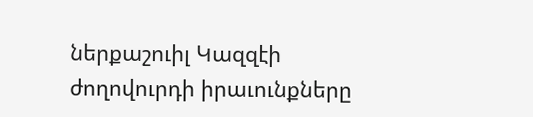ներքաշուիլ Կազզէի ժողովուրդի իրաւունքները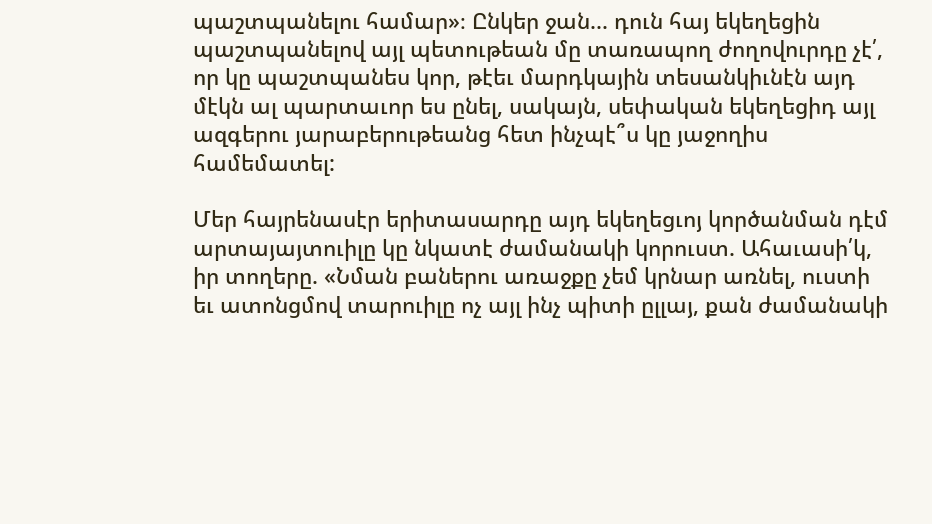պաշտպանելու համար»։ Ընկեր ջան... դուն հայ եկեղեցին պաշտպանելով այլ պետութեան մը տառապող ժողովուրդը չէ՛, որ կը պաշտպանես կոր, թէեւ մարդկային տեսանկիւնէն այդ մէկն ալ պարտաւոր ես ընել, սակայն, սեփական եկեղեցիդ այլ ազգերու յարաբերութեանց հետ ինչպէ՞ս կը յաջողիս համեմատել:

Մեր հայրենասէր երիտասարդը այդ եկեղեցւոյ կործանման դէմ արտայայտուիլը կը նկատէ ժամանակի կորուստ. Ահաւասի՛կ, իր տողերը. «Նման բաներու առաջքը չեմ կրնար առնել, ուստի եւ ատոնցմով տարուիլը ոչ այլ ինչ պիտի ըլլայ, քան ժամանակի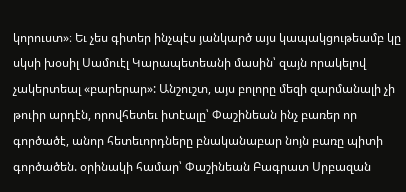կորուստ»։ Եւ չես գիտեր ինչպէս յանկարծ այս կապակցութեամբ կը սկսի խօսիլ Սամուէլ Կարապետեանի մասին՝ զայն որակելով չակերտեալ «բարերար»: Անշուշտ, այս բոլորը մեզի զարմանալի չի թուիր արդէն, որովհետեւ իտէալը՝ Փաշինեան ինչ բառեր որ գործածէ, անոր հետեւորդները բնականաբար նոյն բառը պիտի գործածեն. օրինակի համար՝ Փաշինեան Բագրատ Սրբազան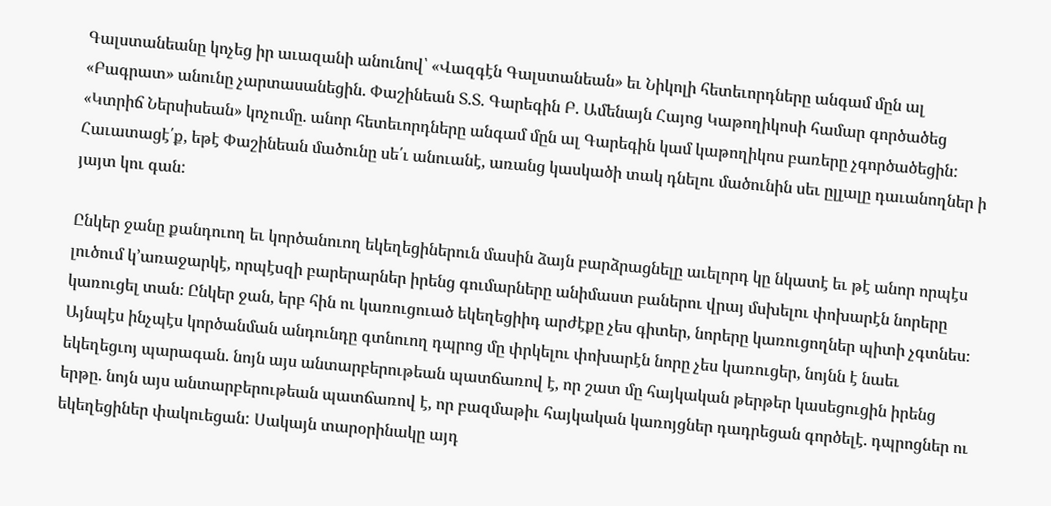Գալստանեանը կոչեց իր աւազանի անունով՝ «Վազգէն Գալստանեան» եւ Նիկոլի հետեւորդները անգամ մըն ալ «Բագրատ» անունը չարտասանեցին. Փաշինեան Տ.Տ. Գարեգին Բ. Ամենայն Հայոց Կաթողիկոսի համար գործածեց «Կտրիճ Ներսիսեան» կոչումը. անոր հետեւորդները անգամ մըն ալ Գարեգին կամ կաթողիկոս բառերը չգործածեցին: Հաւատացէ՛ք, եթէ Փաշինեան մածունը սե՛ւ անուանէ, առանց կասկածի տակ դնելու մածունին սեւ ըլլալը դաւանողներ ի յայտ կու գան:

Ընկեր ջանը քանդուող եւ կործանուող եկեղեցիներուն մասին ձայն բարձրացնելը աւելորդ կը նկատէ եւ թէ անոր որպէս լուծում կ՚առաջարկէ, որպէսզի բարերարներ իրենց գումարները անիմաստ բաներու վրայ մսխելու փոխարէն նորերը կառուցել տան։ Ընկեր ջան, երբ հին ու կառուցուած եկեղեցիիդ արժէքը չես գիտեր, նորերը կառուցողներ պիտի չգտնես։ Այնպէս ինչպէս կործանման անդունդը գտնուող դպրոց մը փրկելու փոխարէն նորը չես կառուցեր, նոյնն է նաեւ եկեղեցւոյ պարագան. նոյն այս անտարբերութեան պատճառով է, որ շատ մը հայկական թերթեր կասեցուցին իրենց երթը. նոյն այս անտարբերութեան պատճառով է, որ բազմաթիւ հայկական կառոյցներ դադրեցան գործելէ. դպրոցներ ու եկեղեցիներ փակուեցան: Սակայն տարօրինակը այդ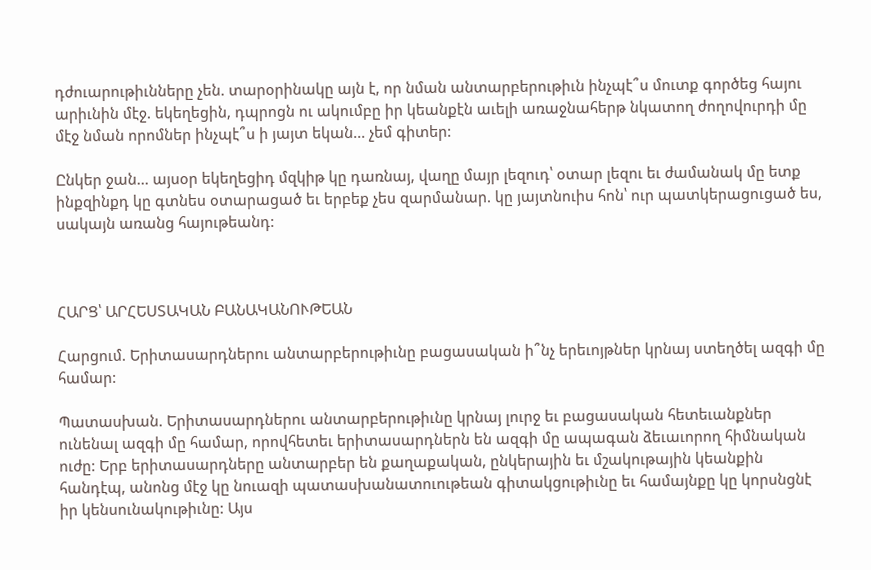դժուարութիւնները չեն. տարօրինակը այն է, որ նման անտարբերութիւն ինչպէ՞ս մուտք գործեց հայու արիւնին մէջ. եկեղեցին, դպրոցն ու ակումբը իր կեանքէն աւելի առաջնահերթ նկատող ժողովուրդի մը մէջ նման որոմներ ինչպէ՞ս ի յայտ եկան... չեմ գիտեր:

Ընկեր ջան... այսօր եկեղեցիդ մզկիթ կը դառնայ, վաղը մայր լեզուդ՝ օտար լեզու եւ ժամանակ մը ետք ինքզինքդ կը գտնես օտարացած եւ երբեք չես զարմանար. կը յայտնուիս հոն՝ ուր պատկերացուցած ես, սակայն առանց հայութեանդ:



ՀԱՐՑ՝ ԱՐՀԵՍՏԱԿԱՆ ԲԱՆԱԿԱՆՈՒԹԵԱՆ

Հարցում. Երիտասարդներու անտարբերութիւնը բացասական ի՞նչ երեւոյթներ կրնայ ստեղծել ազգի մը համար:

Պատասխան. Երիտասարդներու անտարբերութիւնը կրնայ լուրջ եւ բացասական հետեւանքներ ունենալ ազգի մը համար, որովհետեւ երիտասարդներն են ազգի մը ապագան ձեւաւորող հիմնական ուժը: Երբ երիտասարդները անտարբեր են քաղաքական, ընկերային եւ մշակութային կեանքին հանդէպ, անոնց մէջ կը նուազի պատասխանատուութեան գիտակցութիւնը եւ համայնքը կը կորսնցնէ իր կենսունակութիւնը: Այս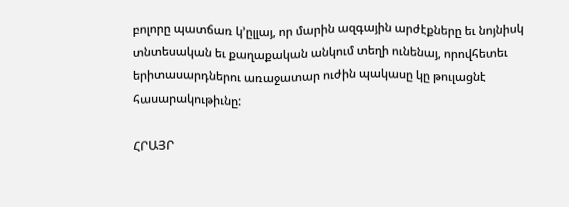բոլորը պատճառ կ՚ըլլայ, որ մարին ազգային արժէքները եւ նոյնիսկ տնտեսական եւ քաղաքական անկում տեղի ունենայ, որովհետեւ երիտասարդներու առաջատար ուժին պակասը կը թուլացնէ հասարակութիւնը:

ՀՐԱՅՐ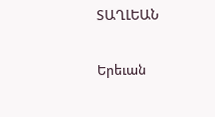ՏԱՂԼԵԱՆ

Երեւան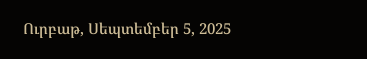Ուրբաթ, Սեպտեմբեր 5, 2025